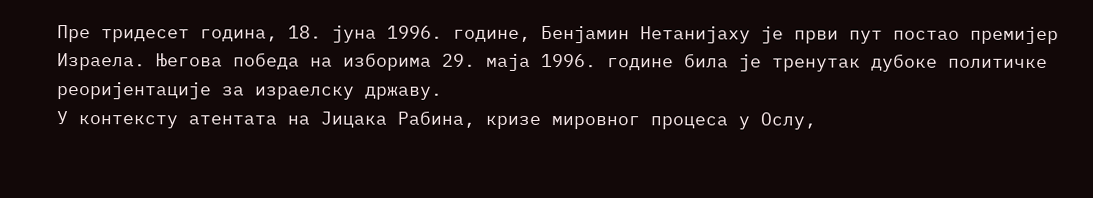Пре тридесет година, 18. јуна 1996. године, Бенјамин Нетанијаху је први пут постао премијер Израела. Његова победа на изборима 29. маја 1996. године била је тренутак дубоке политичке реоријентације за израелску државу.
У контексту атентата на Јицака Рабина, кризе мировног процеса у Ослу,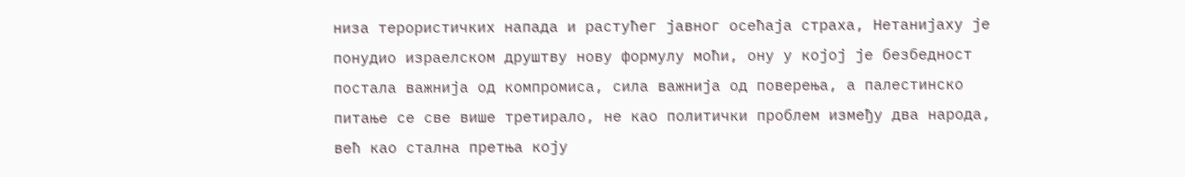низа терористичких напада и растућег јавног осећаја страха, Нетанијаху је понудио израелском друштву нову формулу моћи, ону у којој је безбедност постала важнија од компромиса, сила важнија од поверења, а палестинско питање се све више третирало, не као политички проблем између два народа, већ као стална претња коју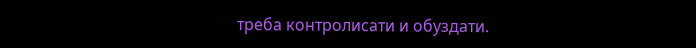треба контролисати и обуздати.